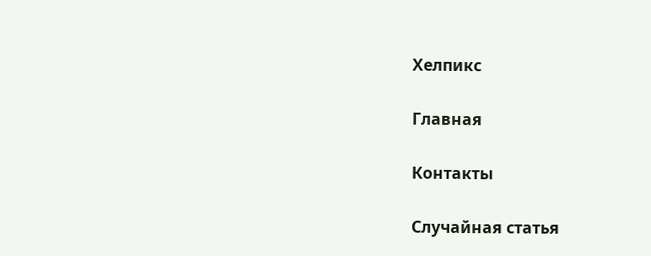Хелпикс

Главная

Контакты

Случайная статья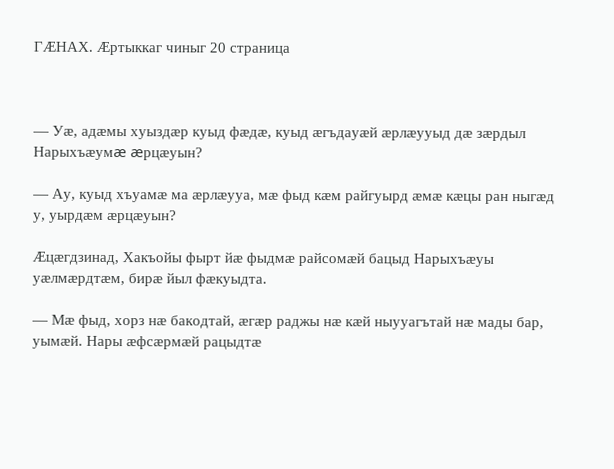ГÆНАХ. Æртыккаг чиныг 20 страница



— Уæ, адæмы хуыздæр куыд фæдæ, куыд æгъдауæй æрлæууыд дæ зæрдыл Нарыхъæумæ æрцæуын?

— Ау, куыд хъуамæ ма æрлæууа, мæ фыд кæм райгуырд æмæ кæцы ран ныгæд у, уырдæм æрцæуын?

Æцæгдзинад, Хакъойы фырт йæ фыдмæ райсомæй бацыд Нарыхъæуы уæлмæрдтæм, бирæ йыл фæкуыдта.

— Мæ фыд, хорз нæ бакодтай, æгæр раджы нæ кæй ныууагътай нæ мады бар, уымæй. Нары æфсæрмæй рацыдтæ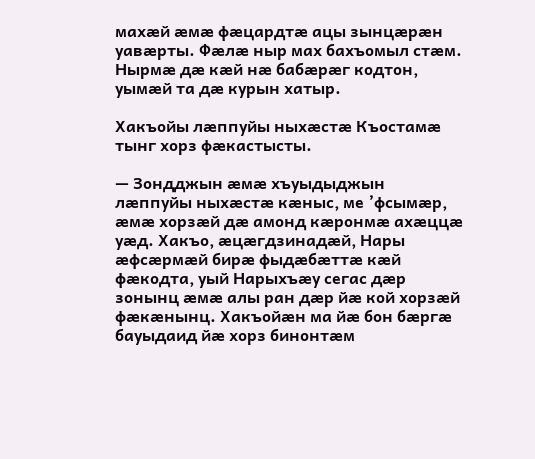махæй æмæ фæцардтæ ацы зынцæрæн уавæрты. Фæлæ ныр мах бахъомыл стæм. Нырмæ дæ кæй нæ бабæрæг кодтон, уымæй та дæ курын хатыр.

Хакъойы лæппуйы ныхæстæ Къостамæ тынг хорз фæкастысты.

— Зондджын æмæ хъуыдыджын лæппуйы ныхæстæ кæныс, ме ’фсымæр, æмæ хорзæй дæ амонд кæронмæ ахæццæ уæд. Хакъо, æцæгдзинадæй, Нары æфсæрмæй бирæ фыдæбæттæ кæй фæкодта, уый Нарыхъæу сегас дæр зонынц æмæ алы ран дæр йæ кой хорзæй фæкæнынц. Хакъойæн ма йæ бон бæргæ бауыдаид йæ хорз бинонтæм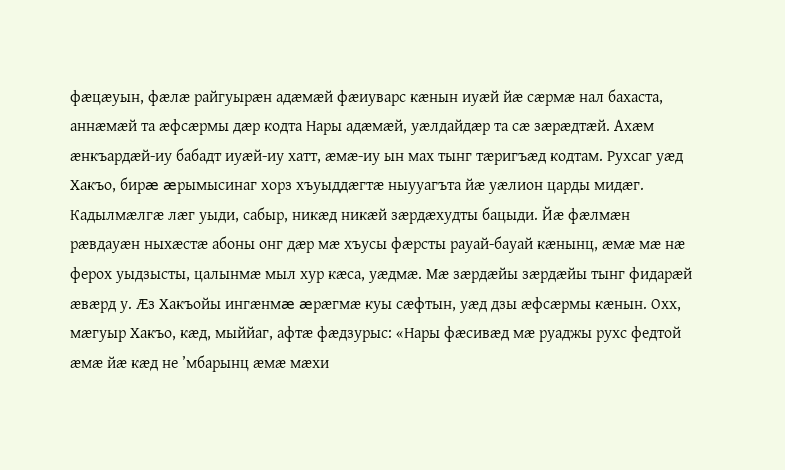фæцæуын, фæлæ райгуырæн адæмæй фæиуварс кæнын иуæй йæ сæрмæ нал бахаста, аннæмæй та æфсæрмы дæр кодта Нары адæмæй, уæлдайдæр та сæ зæрæдтæй. Ахæм æнкъардæй-иу бабадт иуæй-иу хатт, æмæ-иу ын мах тынг тæригъæд кодтам. Рухсаг уæд Хакъо, бирæ æрымысинаг хорз хъуыддæгтæ ныууагъта йæ уæлион царды мидæг. Кадылмæлгæ лæг уыди, сабыр, никæд никæй зæрдæхудты бацыди. Йæ фæлмæн рæвдауæн ныхæстæ абоны онг дæр мæ хъусы фæрсты рауай-бауай кæнынц, æмæ мæ нæ ферох уыдзысты, цалынмæ мыл хур кæса, уæдмæ. Мæ зæрдæйы зæрдæйы тынг фидарæй æвæрд у. Æз Хакъойы ингæнмæ æрæгмæ куы сæфтын, уæд дзы æфсæрмы кæнын. Охх, мæгуыр Хакъо, кæд, мыййаг, афтæ фæдзурыс: «Нары фæсивæд мæ руаджы рухс федтой æмæ йæ кæд не ’мбарынц æмæ мæхи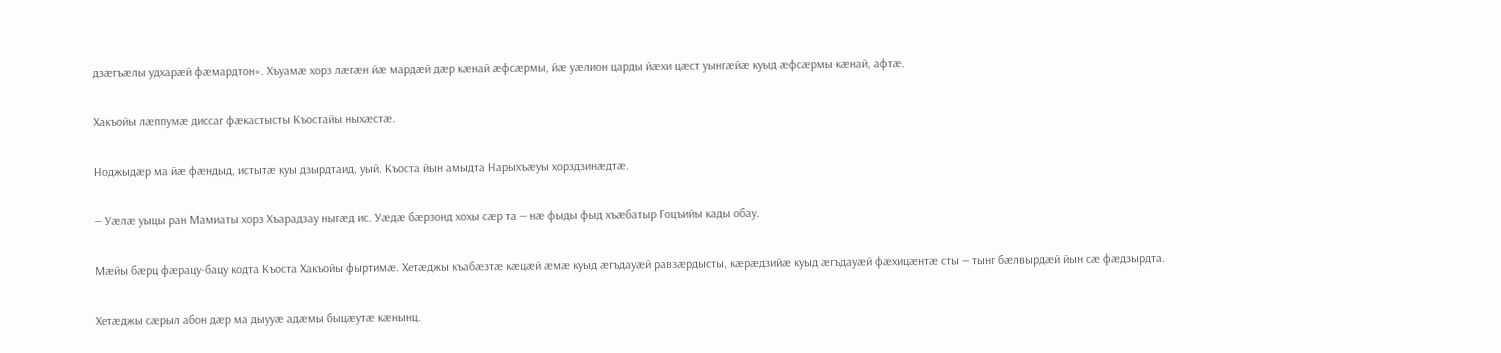дзæгъæлы удхарæй фæмардтон». Хъуамæ хорз лæгæн йæ мардæй дæр кæнай æфсæрмы, йæ уæлион царды йæхи цæст уынгæйæ куыд æфсæрмы кæнай, афтæ.

Хакъойы лæппумæ диссаг фæкастысты Къостайы ныхæстæ.

Ноджыдæр ма йæ фæндыд, истытæ куы дзырдтаид, уый. Къоста йын амыдта Нарыхъæуы хорздзинæдтæ.

— Уæлæ уыцы ран Мамиаты хорз Хъарадзау ныгæд ис. Уæдæ бæрзонд хохы сæр та — нæ фыды фыд хъæбатыр Гоцъийы кады обау.

Мæйы бæрц фæрацу-бацу кодта Къоста Хакъойы фыртимæ. Хетæджы къабæзтæ кæцæй æмæ куыд æгъдауæй равзæрдысты, кæрæдзийæ куыд æгъдауæй фæхицæнтæ сты — тынг бæлвырдæй йын сæ фæдзырдта.

Хетæджы сæрыл абон дæр ма дыууæ адæмы быцæутæ кæнынц.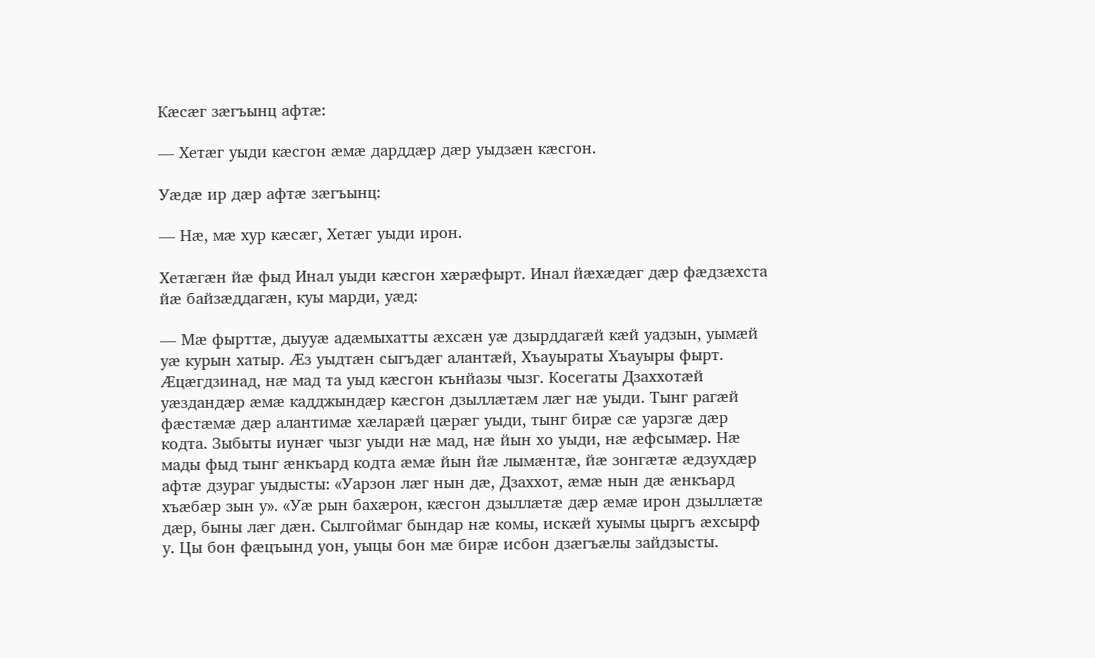Кæсæг зæгъынц афтæ:

— Хетæг уыди кæсгон æмæ дарддæр дæр уыдзæн кæсгон.

Уæдæ ир дæр афтæ зæгъынц:

— Нæ, мæ хур кæсæг, Хетæг уыди ирон.

Хетæгæн йæ фыд Инал уыди кæсгон хæрæфырт. Инал йæхæдæг дæр фæдзæхста йæ байзæддагæн, куы марди, уæд:

— Мæ фырттæ, дыууæ адæмыхатты æхсæн уæ дзырддагæй кæй уадзын, уымæй уæ курын хатыр. Æз уыдтæн сыгъдæг алантæй, Хъауыраты Хъауыры фырт. Æцæгдзинад, нæ мад та уыд кæсгон кънйазы чызг. Косегаты Дзаххотæй уæздандæр æмæ кадджындæр кæсгон дзыллæтæм лæг нæ уыди. Тынг рагæй фæстæмæ дæр алантимæ хæларæй цæрæг уыди, тынг бирæ сæ уарзгæ дæр кодта. Зыбыты иунæг чызг уыди нæ мад, нæ йын хо уыди, нæ æфсымæр. Нæ мады фыд тынг æнкъард кодта æмæ йын йæ лымæнтæ, йæ зонгæтæ æдзухдæр афтæ дзураг уыдысты: «Уарзон лæг нын дæ, Дзаххот, æмæ нын дæ æнкъард хъæбæр зын у». «Уæ рын бахæрон, кæсгон дзыллæтæ дæр æмæ ирон дзыллæтæ дæр, быны лæг дæн. Сылгоймаг бындар нæ комы, искæй хуымы цыргъ æхсырф у. Цы бон фæцъынд уон, уыцы бон мæ бирæ исбон дзæгъæлы зайдзысты.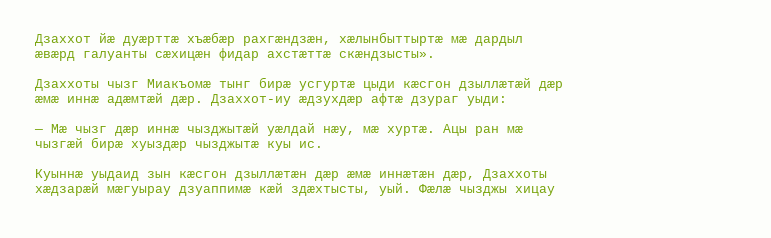Дзаххот йæ дуæрттæ хъæбæр рахгæндзæн, хæлынбыттыртæ мæ дардыл æвæрд галуанты сæхицæн фидар ахстæттæ скæндзысты».

Дзаххоты чызг Миакъомæ тынг бирæ усгуртæ цыди кæсгон дзыллæтæй дæр æмæ иннæ адæмтæй дæр. Дзаххот-иу æдзухдæр афтæ дзураг уыди:

— Мæ чызг дæр иннæ чызджытæй уæлдай нæу, мæ хуртæ. Ацы ран мæ чызгæй бирæ хуыздæр чызджытæ куы ис.

Куыннæ уыдаид зын кæсгон дзыллæтæн дæр æмæ иннæтæн дæр, Дзаххоты хæдзарæй мæгуырау дзуаппимæ кæй здæхтысты, уый. Фæлæ чызджы хицау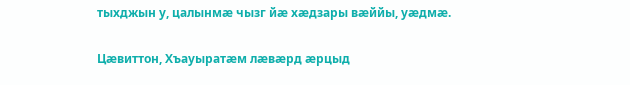тыхджын у, цалынмæ чызг йæ хæдзары вæййы, уæдмæ.

Цæвиттон, Хъауыратæм лæвæрд æрцыд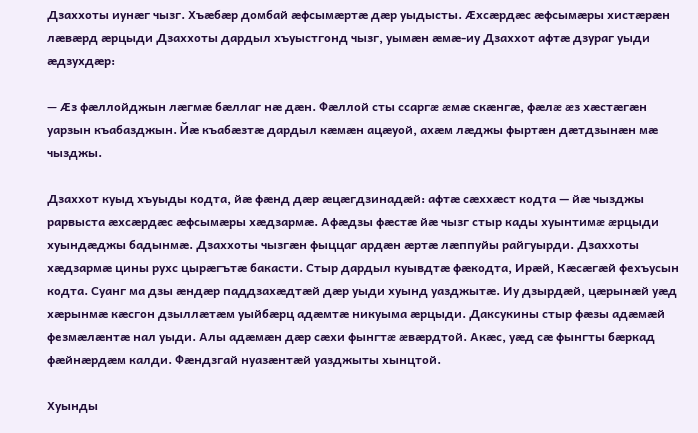Дзаххоты иунæг чызг. Хъæбæр домбай æфсымæртæ дæр уыдысты. Æхсæрдæс æфсымæры хистæрæн лæвæрд æрцыди Дзаххоты дардыл хъуыстгонд чызг, уымæн æмæ-иу Дзаххот афтæ дзураг уыди æдзухдæр:

— Æз фæллойджын лæгмæ бæллаг нæ дæн. Фæллой сты ссаргæ æмæ скæнгæ, фæлæ æз хæстæгæн уарзын къабазджын. Йæ къабæзтæ дардыл кæмæн ацæуой, ахæм лæджы фыртæн дæтдзынæн мæ чызджы.

Дзаххот куыд хъуыды кодта, йæ фæнд дæр æцæгдзинадæй: афтæ сæххæст кодта — йæ чызджы рарвыста æхсæрдæс æфсымæры хæдзармæ. Афæдзы фæстæ йæ чызг стыр кады хуынтимæ æрцыди хуындæджы бадынмæ. Дзаххоты чызгæн фыццаг ардæн æртæ лæппуйы райгуырди. Дзаххоты хæдзармæ цины рухс цырæгътæ бакасти. Стыр дардыл куывдтæ фæкодта, Ирæй, Кæсæгæй фехъусын кодта. Суанг ма дзы æндæр паддзахæдтæй дæр уыди хуынд уазджытæ. Иу дзырдæй, цæрынæй уæд хæрынмæ кæсгон дзыллæтæм уыйбæрц адæмтæ никуыма æрцыди. Даксукины стыр фæзы адæмæй фезмæлæнтæ нал уыди. Алы адæмæн дæр сæхи фынгтæ æвæрдтой. Акæс, уæд сæ фынгты бæркад фæйнæрдæм калди. Фæндзгай нуазæнтæй уазджыты хынцтой.

Хуынды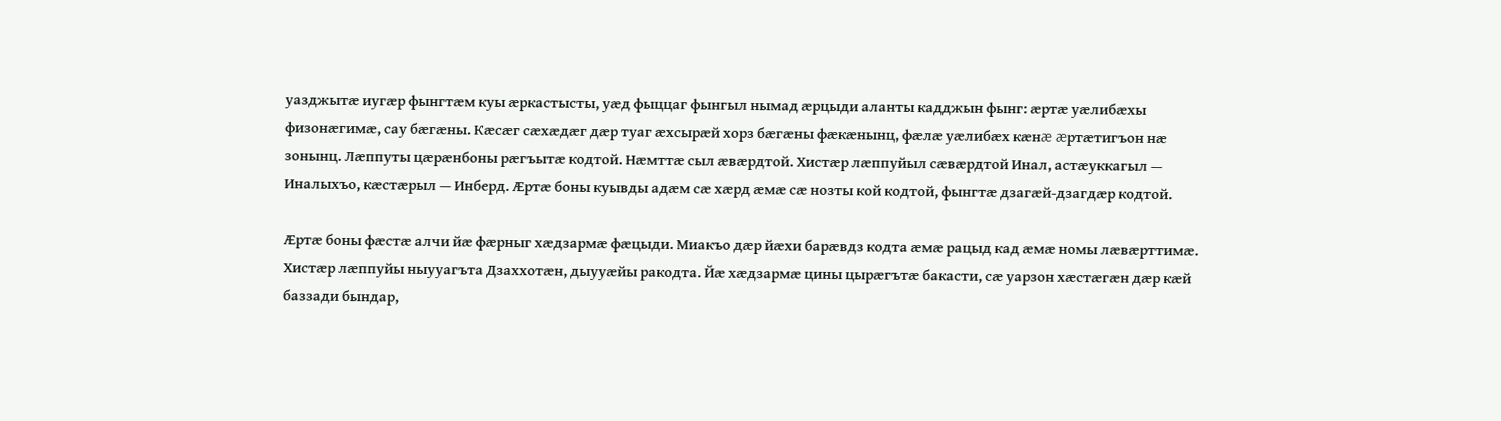уазджытæ иугæр фынгтæм куы æркастысты, уæд фыццаг фынгыл нымад æрцыди аланты кадджын фынг: æртæ уæлибæхы физонæгимæ, сау бæгæны. Кæсæг сæхæдæг дæр туаг æхсырæй хорз бæгæны фæкæнынц, фæлæ уæлибæх кæнæ æртæтигъон нæ зонынц. Лæппуты цæрæнбоны рæгъытæ кодтой. Нæмттæ сыл æвæрдтой. Хистæр лæппуйыл сæвæрдтой Инал, астæуккагыл — Иналыхъо, кæстæрыл — Инберд. Æртæ боны куывды адæм сæ хæрд æмæ сæ нозты кой кодтой, фынгтæ дзагæй-дзагдæр кодтой.

Æртæ боны фæстæ алчи йæ фæрныг хæдзармæ фæцыди. Миакъо дæр йæхи барæвдз кодта æмæ рацыд кад æмæ номы лæвæрттимæ. Хистæр лæппуйы ныууагъта Дзаххотæн, дыууæйы ракодта. Йæ хæдзармæ цины цырæгътæ бакасти, сæ уарзон хæстæгæн дæр кæй баззади бындар,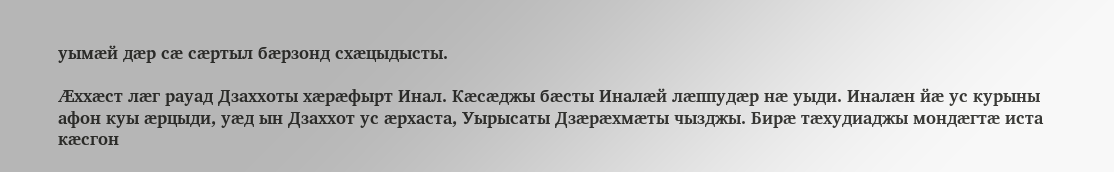уымæй дæр сæ сæртыл бæрзонд схæцыдысты.

Æххæст лæг рауад Дзаххоты хæрæфырт Инал. Кæсæджы бæсты Иналæй лæппудæр нæ уыди. Иналæн йæ ус курыны афон куы æрцыди, уæд ын Дзаххот ус æрхаста, Уырысаты Дзæрæхмæты чызджы. Бирæ тæхудиаджы мондæгтæ иста кæсгон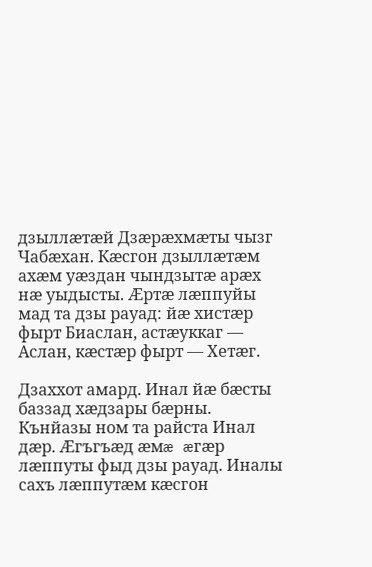дзыллæтæй Дзæрæхмæты чызг Чабæхан. Кæсгон дзыллæтæм ахæм уæздан чындзытæ арæх нæ уыдысты. Æртæ лæппуйы мад та дзы рауад: йæ хистæр фырт Биаслан, астæуккаг — Аслан, кæстæр фырт — Хетæг.

Дзаххот амард. Инал йæ бæсты баззад хæдзары бæрны. Кънйазы ном та райста Инал дæр. Æгъгъæд æмæ æгæр лæппуты фыд дзы рауад. Иналы сахъ лæппутæм кæсгон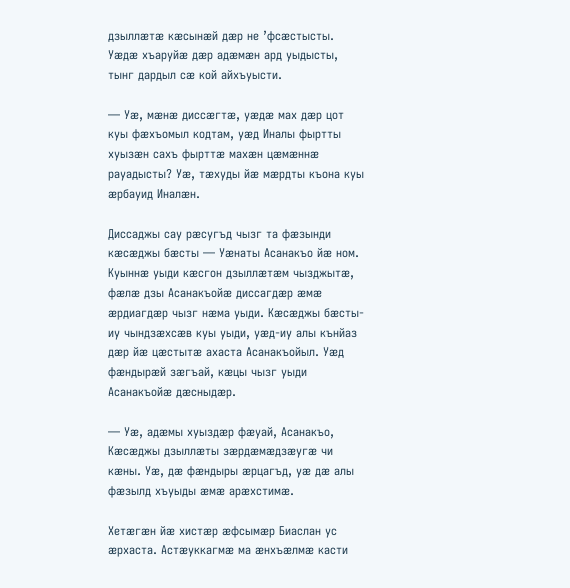дзыллæтæ кæсынæй дæр не ’фсæстысты. Уæдæ хъаруйæ дæр адæмæн ард уыдысты, тынг дардыл сæ кой айхъуысти.

— Уæ, мæнæ диссæгтæ, уæдæ мах дæр цот куы фæхъомыл кодтам, уæд Иналы фыртты хуызæн сахъ фырттæ махæн цæмæннæ рауадысты? Уæ, тæхуды йæ мæрдты къона куы æрбауид Иналæн.

Диссаджы сау рæсугъд чызг та фæзынди кæсæджы бæсты — Уæнаты Асанакъо йæ ном. Куыннæ уыди кæсгон дзыллæтæм чызджытæ, фæлæ дзы Асанакъойæ диссагдæр æмæ æрдиагдæр чызг нæма уыди. Кæсæджы бæсты-иу чындзæхсæв куы уыди, уæд-иу алы кънйаз дæр йæ цæстытæ ахаста Асанакъойыл. Уæд фæндырæй зæгъай, кæцы чызг уыди Асанакъойæ дæсныдæр.

— Уæ, адæмы хуыздæр фæуай, Асанакъо, Кæсæджы дзыллæты зæрдæмæдзæугæ чи кæны. Уæ, дæ фæндыры æрцагъд, уæ дæ алы фæзылд хъуыды æмæ арæхстимæ.

Хетæгæн йæ хистæр æфсымæр Биаслан ус æрхаста. Астæуккагмæ ма æнхъæлмæ касти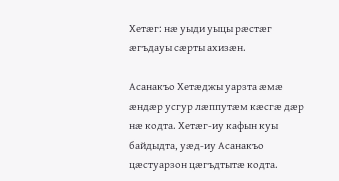Хетæг: нæ уыди уыцы рæстæг æгъдауы сæрты ахизæн.

Асанакъо Хетæджы уарзта æмæ æндæр усгур лæппутæм кæсгæ дæр нæ кодта. Хетæг-иу кафын куы байдыдта, уæд-иу Асанакъо цæстуарзон цæгъдтытæ кодта.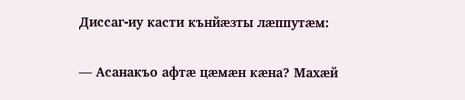Диссаг-иу касти кънйæзты лæппутæм:

— Асанакъо афтæ цæмæн кæна? Махæй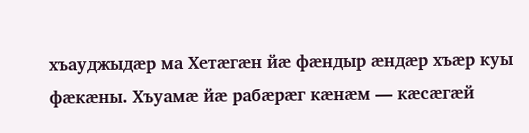хъауджыдæр ма Хетæгæн йæ фæндыр æндæр хъæр куы фæкæны. Хъуамæ йæ рабæрæг кæнæм — кæсæгæй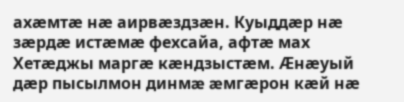ахæмтæ нæ аирвæздзæн. Куыддæр нæ зæрдæ истæмæ фехсайа, афтæ мах Хетæджы маргæ кæндзыстæм. Æнæуый дæр пысылмон динмæ æмгæрон кæй нæ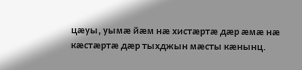цæуы, уымæ йæм нæ хистæртæ дæр æмæ нæ кæстæртæ дæр тыхджын мæсты кæнынц.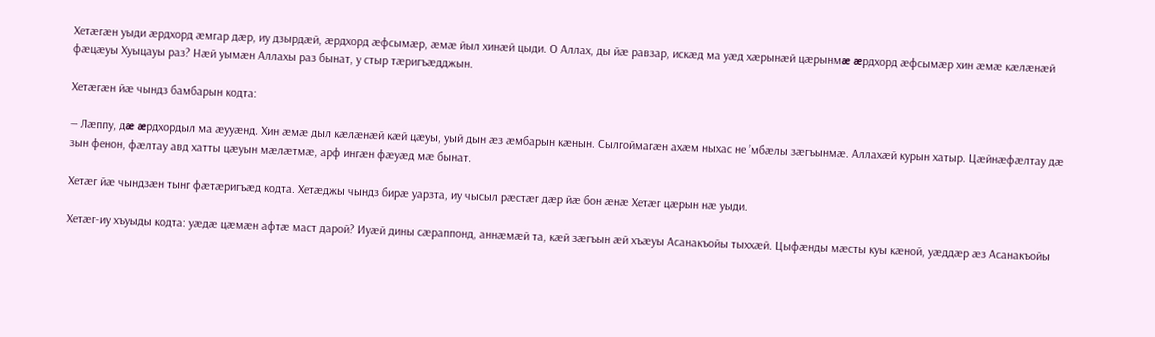Хетæгæн уыди æрдхорд æмгар дæр, иу дзырдæй, æрдхорд æфсымæр, æмæ йыл хинæй цыди. О Аллах, ды йæ равзар, искæд ма уæд хæрынæй цæрынмæ æрдхорд æфсымæр хин æмæ кæлæнæй фæцæуы Хуыцауы раз? Нæй уымæн Аллахы раз бынат, у стыр тæригъæдджын.

Хетæгæн йæ чындз бамбарын кодта:

— Лæппу, дæ æрдхордыл ма æууæнд. Хин æмæ дыл кæлæнæй кæй цæуы, уый дын æз æмбарын кæнын. Сылгоймагæн ахæм ныхас не ’мбæлы зæгъынмæ. Аллахæй курын хатыр. Цæйнæфæлтау дæ зын фенон, фæлтау авд хатты цæуын мæлæтмæ, арф ингæн фæуæд мæ бынат.

Хетæг йæ чындзæн тынг фæтæригъæд кодта. Хетæджы чындз бирæ уарзта, иу чысыл рæстæг дæр йæ бон æнæ Хетæг цæрын нæ уыди.

Хетæг-иу хъуыды кодта: уæдæ цæмæн афтæ маст дарой? Иуæй дины сæраппонд, аннæмæй та, кæй зæгъын æй хъæуы Асанакъойы тыххæй. Цыфæнды мæсты куы кæной, уæддæр æз Асанакъойы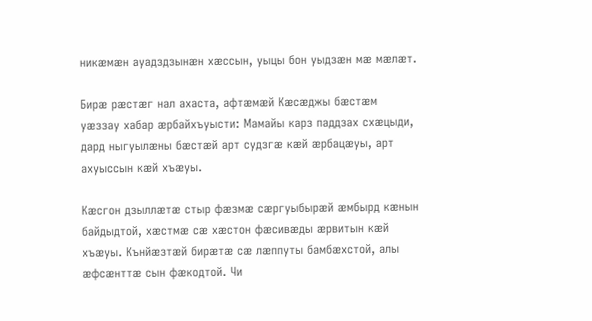никæмæн ауадздзынæн хæссын, уыцы бон уыдзæн мæ мæлæт.

Бирæ рæстæг нал ахаста, афтæмæй Кæсæджы бæстæм уæззау хабар æрбайхъуысти: Мамайы карз паддзах схæцыди, дард ныгуылæны бæстæй арт судзгæ кæй æрбацæуы, арт ахуыссын кæй хъæуы.

Кæсгон дзыллæтæ стыр фæзмæ сæргуыбырæй æмбырд кæнын байдыдтой, хæстмæ сæ хæстон фæсивæды æрвитын кæй хъæуы. Кънйæзтæй бирæтæ сæ лæппуты бамбæхстой, алы æфсæнттæ сын фæкодтой. Чи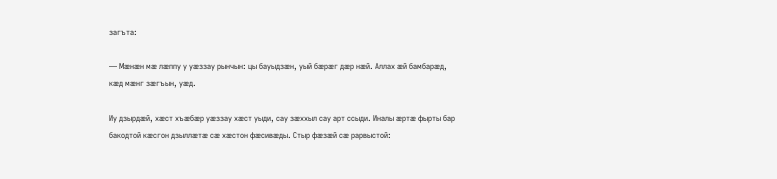загъта:

— Мæнæн мæ лæппу у уæззау рынчын: цы бауыдзæн, уый бæрæг дæр нæй. Аллах æй бамбарæд, кæд мæнг зæгъын, уæд.

Иу дзырдæй, хæст хъæбæр уæззау хæст уыди, сау зæххыл сау арт ссыди. Иналы æртæ фырты бар бакодтой кæсгон дзыллæтæ сæ хæстон фæсивæды. Стыр фæзæй сæ рарвыстой: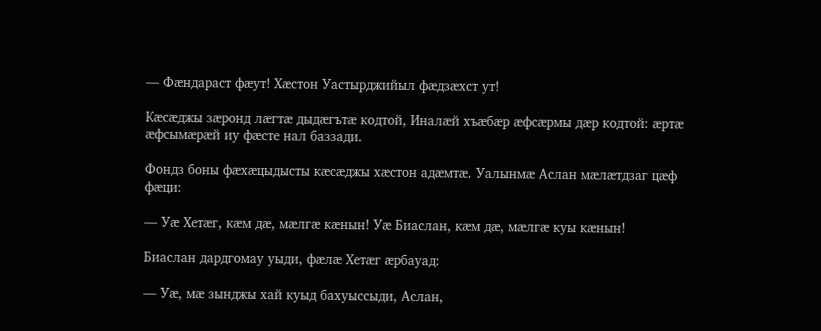— Фæндараст фæут! Хæстон Уастырджийыл фæдзæхст ут!

Кæсæджы зæронд лæгтæ дыдæгътæ кодтой, Иналæй хъæбæр æфсæрмы дæр кодтой: æртæ æфсымæрæй иу фæсте нал баззади.

Фондз боны фæхæцыдысты кæсæджы хæстон адæмтæ. Уалынмæ Аслан мæлæтдзаг цæф фæци:

— Уæ Хетæг, кæм дæ, мæлгæ кæнын! Уæ Биаслан, кæм дæ, мæлгæ куы кæнын!

Биаслан дардгомау уыди, фæлæ Хетæг æрбауад:

— Уæ, мæ зынджы хай куыд бахуыссыди, Аслан,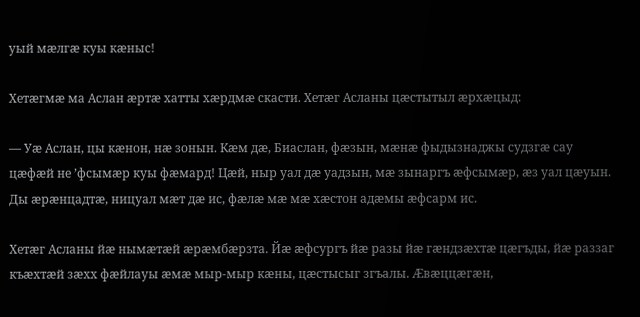уый мæлгæ куы кæныс!

Хетæгмæ ма Аслан æртæ хатты хæрдмæ скасти. Хетæг Асланы цæстытыл æрхæцыд:

— Уæ Аслан, цы кæнон, нæ зонын. Кæм дæ, Биаслан, фæзын, мæнæ фыдызнаджы судзгæ сау цæфæй не ’фсымæр куы фæмард! Цæй, ныр уал дæ уадзын, мæ зынаргъ æфсымæр, æз уал цæуын. Ды æрæнцадтæ, ницуал мæт дæ ис, фæлæ мæ мæ хæстон адæмы æфсарм ис.

Хетæг Асланы йæ нымæтæй æрæмбæрзта. Йæ æфсургъ йæ разы йæ гæндзæхтæ цæгъды, йæ раззаг къæхтæй зæхх фæйлауы æмæ мыр-мыр кæны, цæстысыг згъалы. Æвæццæгæн,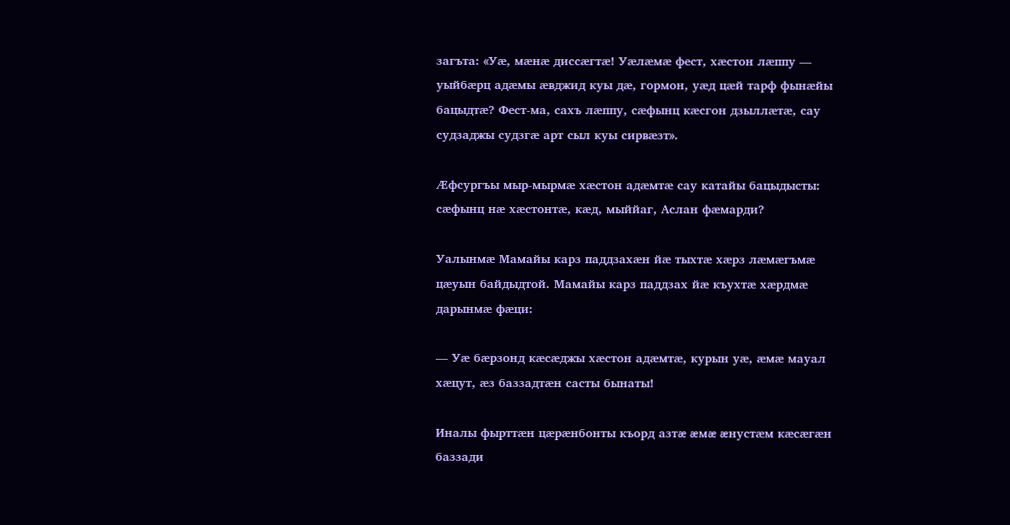загъта: «Уæ, мæнæ диссæгтæ! Уæлæмæ фест, хæстон лæппу — уыйбæрц адæмы æвджид куы дæ, гормон, уæд цæй тарф фынæйы бацыдтæ? Фест-ма, сахъ лæппу, сæфынц кæсгон дзыллæтæ, сау судзаджы судзгæ арт сыл куы сирвæзт».

Æфсургъы мыр-мырмæ хæстон адæмтæ сау катайы бацыдысты: сæфынц нæ хæстонтæ, кæд, мыййаг, Аслан фæмарди?

Уалынмæ Мамайы карз паддзахæн йæ тыхтæ хæрз лæмæгъмæ цæуын байдыдтой. Мамайы карз паддзах йæ къухтæ хæрдмæ дарынмæ фæци:

— Уæ бæрзонд кæсæджы хæстон адæмтæ, курын уæ, æмæ мауал хæцут, æз баззадтæн састы бынаты!

Иналы фырттæн цæрæнбонты къорд азтæ æмæ æнустæм кæсæгæн баззади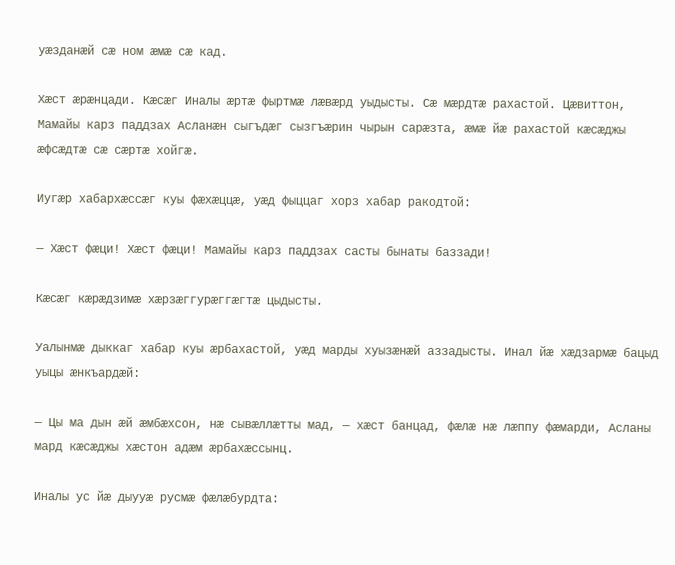уæзданæй сæ ном æмæ сæ кад.

Хæст æрæнцади. Кæсæг Иналы æртæ фыртмæ лæвæрд уыдысты. Сæ мæрдтæ рахастой. Цæвиттон, Мамайы карз паддзах Асланæн сыгъдæг сызгъæрин чырын сарæзта, æмæ йæ рахастой кæсæджы æфсæдтæ сæ сæртæ хойгæ.

Иугæр хабархæссæг куы фæхæццæ, уæд фыццаг хорз хабар ракодтой:

— Хæст фæци! Хæст фæци! Мамайы карз паддзах састы бынаты баззади!

Кæсæг кæрæдзимæ хæрзæггурæггæгтæ цыдысты.

Уалынмæ дыккаг хабар куы æрбахастой, уæд марды хуызæнæй аззадысты. Инал йæ хæдзармæ бацыд уыцы æнкъардæй:

— Цы ма дын æй æмбæхсон, нæ сывæллæтты мад, — хæст банцад, фæлæ нæ лæппу фæмарди, Асланы мард кæсæджы хæстон адæм æрбахæссынц.

Иналы ус йæ дыууæ русмæ фæлæбурдта: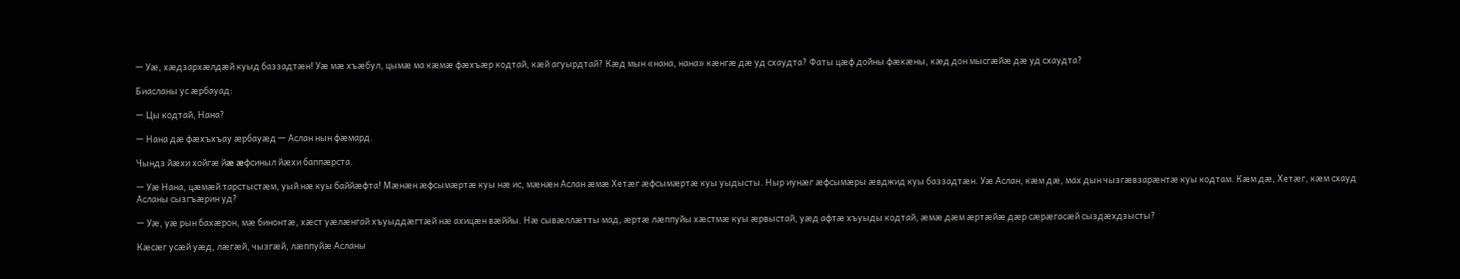— Уæ, хæдзархæлдæй куыд баззадтæн! Уæ мæ хъæбул, цымæ ма кæмæ фæхъæр кодтай, кæй агуырдтай? Кæд мын «нана, нана» кæнгæ дæ уд схаудта? Фаты цæф дойны фæкæны, кæд дон мысгæйæ дæ уд схаудта?

Биасланы ус æрбауад:

— Цы кодтай, Нана?

— Нана дæ фæхъхъау æрбауæд — Аслан нын фæмард.

Чындз йæхи хойгæ йæ æфсиныл йæхи баппæрста.

— Уæ Нана, цæмæй тарстыстæм, уый нæ куы баййæфта! Мæнæн æфсымæртæ куы нæ ис, мæнæн Аслан æмæ Хетæг æфсымæртæ куы уыдысты. Ныр иунæг æфсымæры æвджид куы баззадтæн. Уæ Аслан, кæм дæ, мах дын чызгæвзарæнтæ куы кодтам. Кæм дæ, Хетæг, кæм схауд Асланы сызгъæрин уд?

— Уæ, уæ рын бахæрон, мæ бинонтæ, хæст уæлæнгай хъуыддæгтæй нæ ахицæн вæййы. Нæ сывæллæтты мад, æртæ лæппуйы хæстмæ куы æрвыстай, уæд афтæ хъуыды кодтай, æмæ дæм æртæйæ дæр сæрæгасæй сыздæхдзысты?

Кæсæг усæй уæд, лæгæй, чызгæй, лæппуйæ Асланы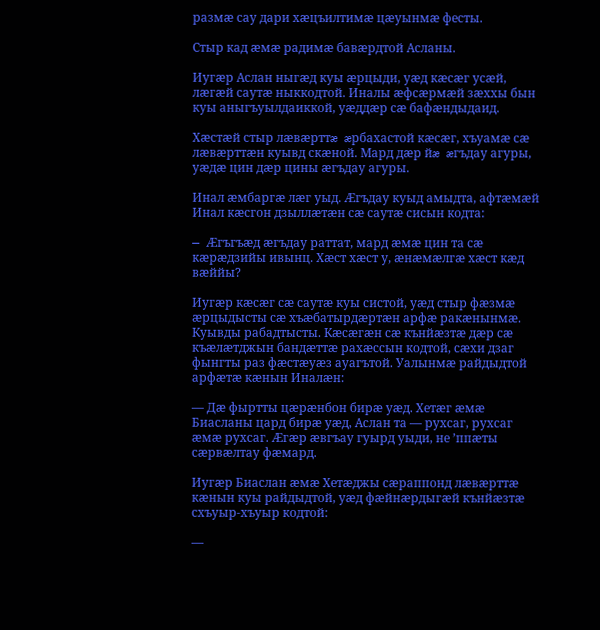размæ сау дари хæцъилтимæ цæуынмæ фесты.

Стыр кад æмæ радимæ бавæрдтой Асланы.

Иугæр Аслан ныгæд куы æрцыди, уæд кæсæг усæй, лæгæй саутæ ныккодтой. Иналы æфсæрмæй зæххы бын куы аныгъуылдаиккой, уæддæр сæ бафæндыдаид.

Хæстæй стыр лæвæрттæ æрбахастой кæсæг, хъуамæ сæ лæвæрттæн куывд скæной. Мард дæр йæ æгъдау агуры, уæдæ цин дæр цины æгъдау агуры.

Инал æмбаргæ лæг уыд. Æгъдау куыд амыдта, афтæмæй Инал кæсгон дзыллæтæн сæ саутæ сисын кодта:

— Æгъгъæд æгъдау раттат, мард æмæ цин та сæ кæрæдзийы ивынц. Хæст хæст у, æнæмæлгæ хæст кæд вæййы?

Иугæр кæсæг сæ саутæ куы систой, уæд стыр фæзмæ æрцыдысты сæ хъæбатырдæртæн арфæ ракæнынмæ. Куывды рабадтысты. Кæсæгæн сæ кънйæзтæ дæр сæ къæлæтджын бандæттæ рахæссын кодтой, сæхи дзаг фынгты раз фæстæуæз ауагътой. Уалынмæ райдыдтой арфæтæ кæнын Иналæн:

— Дæ фыртты цæрæнбон бирæ уæд. Хетæг æмæ Биасланы цард бирæ уæд, Аслан та — рухсаг, рухсаг æмæ рухсаг. Æгæр æвгъау гуырд уыди, не ’ппæты сæрвæлтау фæмард.

Иугæр Биаслан æмæ Хетæджы сæраппонд лæвæрттæ кæнын куы райдыдтой, уæд фæйнæрдыгæй кънйæзтæ схъуыр-хъуыр кодтой:

—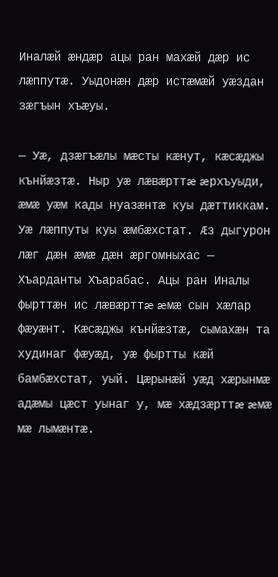Иналæй æндæр ацы ран махæй дæр ис лæппутæ. Уыдонæн дæр истæмæй уæздан зæгъын хъæуы.

— Уæ, дзæгъæлы мæсты кæнут, кæсæджы кънйæзтæ. Ныр уæ лæвæрттæ æрхъуыди, æмæ уæм кады нуазæнтæ куы дæттиккам. Уæ лæппуты куы æмбæхстат. Æз дыгурон лæг дæн æмæ дæн æргомныхас — Хъарданты Хъарабас. Ацы ран Иналы фырттæн ис лæвæрттæ æмæ сын хæлар фæуæнт. Кæсæджы кънйæзтæ, сымахæн та худинаг фæуæд, уæ фыртты кæй бамбæхстат, уый. Цæрынæй уæд хæрынмæ адæмы цæст уынаг у, мæ хæдзæрттæ æмæ мæ лымæнтæ.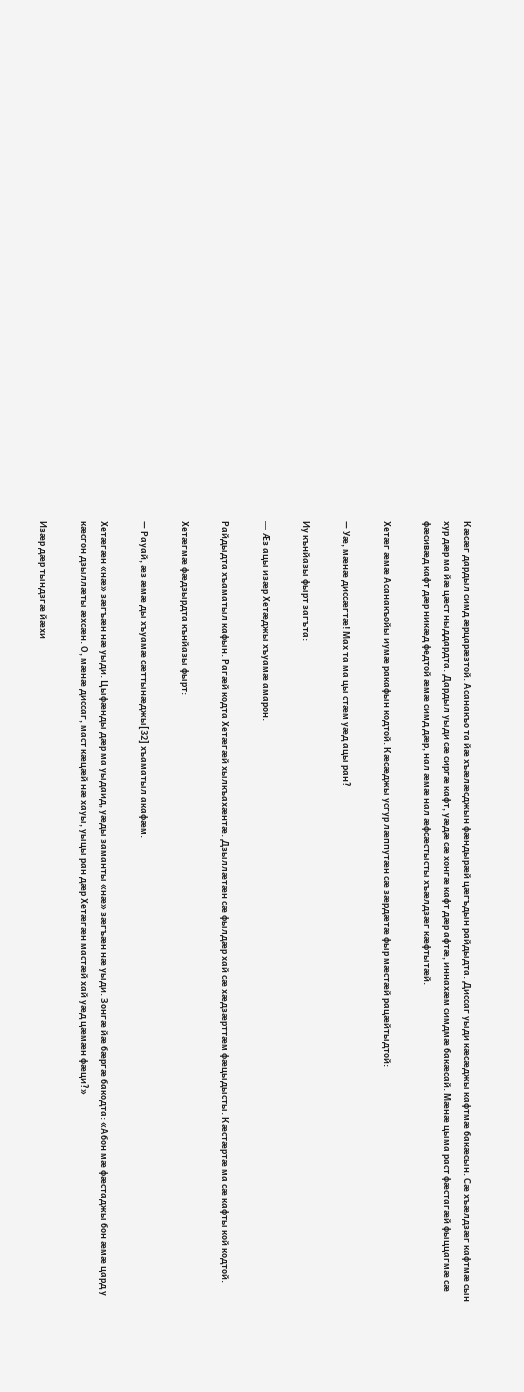Кæсæг дардыл симд æрцарæзтой. Асанакъо та йæ хъæлæсджын фæндырæй цæгъдын райдыдта. Диссаг уыди кæсæджы кафтмæ бакæсын. Сæ хъæлдзæг кафтмæ сын хур дæр ма йæ цæст ныддардта. Дардыл уыди сæ сиргæ кафт, уæдæ сæ хонгæ кафт дæр афтæ, иннахæм симдмæ бакæсай. Мæнæ цыма раст фæстагæй фыццагмæ сæ фæсивæд кафт дæр никæд федтой æмæ симд дæр, нал æмæ нал æфсæстысты хъæлдзæг кæфтытæй.

Хетæг æмæ Асанакъойы иумæ ракафын кодтой. Кæсæджы усгур лæппутæн сæ зæрдæтæ фыр мæстæй рацæйтыдтой:

— Уæ, мæнæ диссæгтæ! Мах та ма цы стæм уæд ацы ран?

Иу кънйазы фырт загъта:

— Æз ацы изæр Хетæджы хъуамæ амарон.

Райдыдта хъаматыл кафын. Рагæй кодта Хетæгæй хылкъахæнтæ. Дзыллæтæн сæ фылдæр хай сæ хæдзæрттæм фæцыдысты. Кæстæртæ ма сæ кафты кой кодтой.

Хетæгмæ фæдзырдта кънйазы фырт:

— Рауай, æз æмæ ды хъуамæ сæттынæджы[32] хъаматыл акафæм.

Хетæгæн «нæ» зæгъæн нæ уыди. Цыфæнды дæр ма уыдаид, уæды заманты «нæ» зæгъæн нæ уыди. Зонгæ йæ бæргæ бакодта: «Абон мæ фæстаджы бон æмæ цард у кæсгон дзыллæты æхсæн. О, мæнæ диссаг, маст кæцæй нæ хауы, уыцы ран дæр Хетæгæн мастæй хай уæд цæмæн фæци?»

Изæр дæр тындзгæ йæхи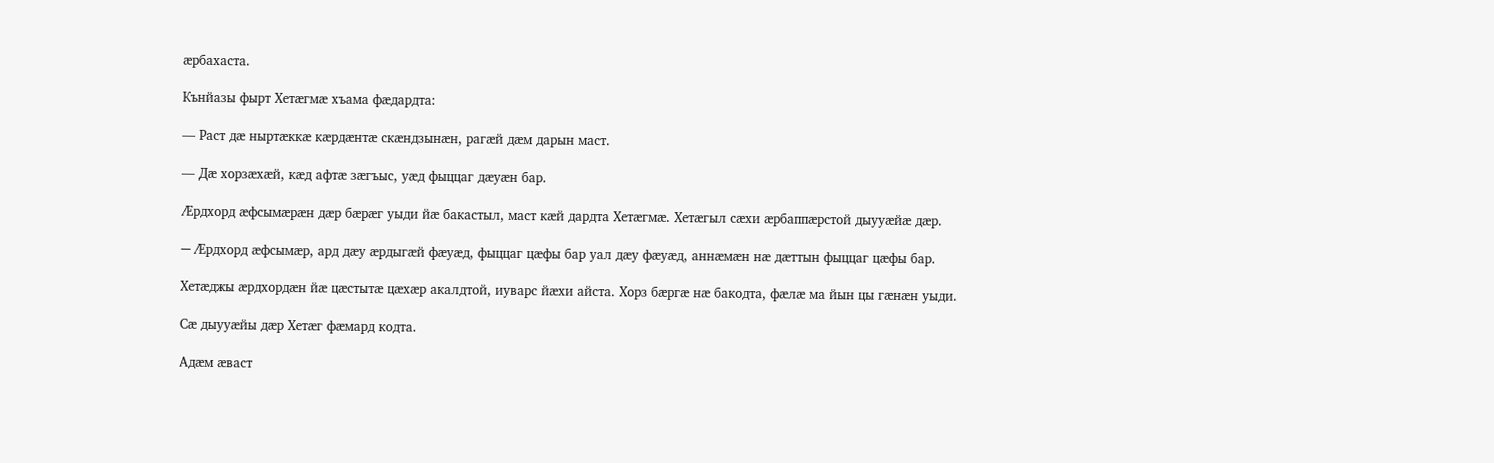æрбахаста.

Кънйазы фырт Хетæгмæ хъама фæдардта:

— Раст дæ ныртæккæ кæрдæнтæ скæндзынæн, рагæй дæм дарын маст.

— Дæ хорзæхæй, кæд афтæ зæгъыс, уæд фыццаг дæуæн бар.

Æрдхорд æфсымæрæн дæр бæрæг уыди йæ бакастыл, маст кæй дардта Хетæгмæ. Хетæгыл сæхи æрбаппæрстой дыууæйæ дæр.

— Æрдхорд æфсымæр, ард дæу æрдыгæй фæуæд, фыццаг цæфы бар уал дæу фæуæд, аннæмæн нæ дæттын фыццаг цæфы бар.

Хетæджы æрдхордæн йæ цæстытæ цæхæр акалдтой, иуварс йæхи айста. Хорз бæргæ нæ бакодта, фæлæ ма йын цы гæнæн уыди.

Сæ дыууæйы дæр Хетæг фæмард кодта.

Адæм æваст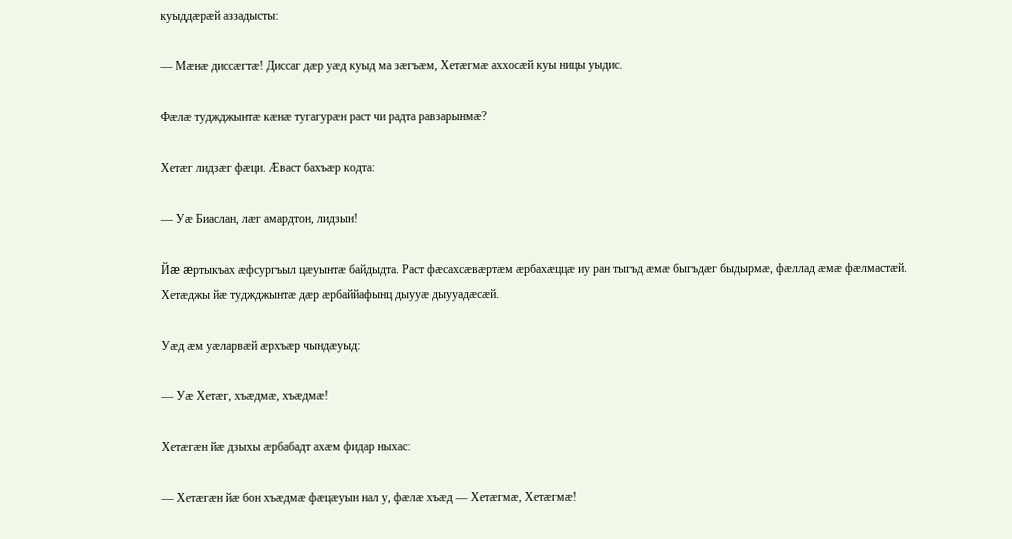куыддæрæй аззадысты:

— Мæнæ диссæгтæ! Диссаг дæр уæд куыд ма зæгъæм, Хетæгмæ аххосæй куы ницы уыдис.

Фæлæ туджджынтæ кæнæ тугагурæн раст чи радта равзарынмæ?

Хетæг лидзæг фæци. Æваст бахъæр кодта:

— Уæ Биаслан, лæг амардтон, лидзын!

Йæ æртыкъах æфсургъыл цæуынтæ байдыдта. Раст фæсахсæвæртæм æрбахæццæ иу ран тыгъд æмæ быгъдæг быдырмæ, фæллад æмæ фæлмастæй. Хетæджы йæ туджджынтæ дæр æрбаййафынц дыууæ дыууадæсæй.

Уæд æм уæларвæй æрхъæр чындæуыд:

— Уæ Хетæг, хъæдмæ, хъæдмæ!

Хетæгæн йæ дзыхы æрбабадт ахæм фидар ныхас:

— Хетæгæн йæ бон хъæдмæ фæцæуын нал у, фæлæ хъæд — Хетæгмæ, Хетæгмæ!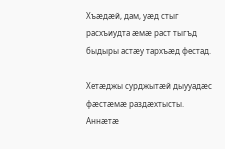Хъæдæй, дам, уæд стыг расхъиудта æмæ раст тыгъд быдыры астæу тархъæд фестад.

Хетæджы сурджытæй дыууадæс фæстæмæ раздæхтысты. Аннæтæ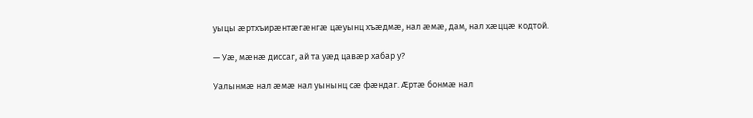уыцы æртхъирæнтæгæнгæ цæуынц хъæдмæ, нал æмæ, дам, нал хæццæ кодтой.

— Уæ, мæнæ диссаг, ай та уæд цавæр хабар у?

Уалынмæ нал æмæ нал уынынц сæ фæндаг. Æртæ бонмæ нал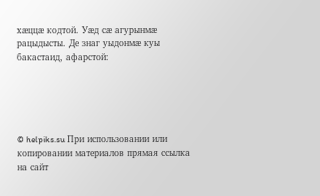хæццæ кодтой. Уæд сæ агурынмæ рацыдысты. Де знаг уыдонмæ куы бакастаид, афарстой:





© helpiks.su При использовании или копировании материалов прямая ссылка на сайт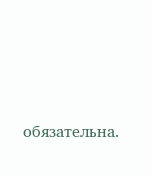обязательна.